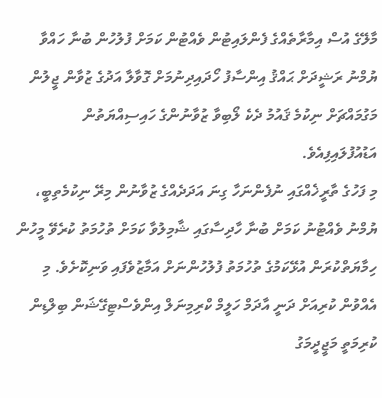މާލޭގެ އުސް އިމާރާތެއްގެ ފެންލައިޓުން ވެއްޓުން ކަމަށް ފުލުހުން ބުނާ ހައްވާ ޔުމްނު ރަޝީދަށް ޙައްޤު އިންސާފު ހޯދައިދިނުމަށް ގޮވާލާ އަދުގެ ޒުވާން ޖީލުން މަގުމައްޗަށް ނިކުމެ ޤައުމު ދެކެ ލޯބިވާ ޒުވާނުންގެ ހައިސިއްޔަތުން އަޑުއުފުލައިފިއެވެ.
މި ފަހުގެ ތާރީޚެއްގައި ނުފެންނަހާ ގިނަ އަދަދެއްގެ ޒުވާނުން މިރޭ ނިކުމެތިބީ، ޔުމްނު ވެއްޓުނު ކަމަށް ބުނާ ހާދިސާގައި ޝާމިލުވާ ކަމަށް ތުހުމަތު ކުރެވޭ މީހުން ހިމާޔަތްކުރަން އުޅޭކަމުގެ ތުހުމަތު ފުލުހުންނަށް އަމާޒުވެފައި ވަނިކޮށެވެ. މި އެއްވުން ކުރިއަށް ދަނީ އާދަމް ހަލީމް ކްރިމިނަލް އިންވެސްޓިގޭޝަން ބިލްޑިން ކުރިމަތީ މަޖީދީމަގު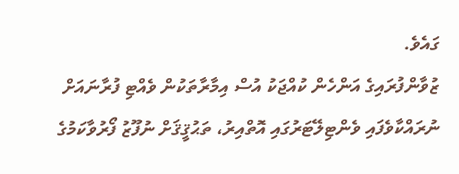ގައެވެ.
ޒުވާންފުރައިގެ އަންހެން ކުއްޖަކު އުސް އިމާރާތަކުން ވެއްޓި ފުރާނައަށް ނުރައްކާވެފައި ވެންޓިލޭޓަރުގައި އޮތްއިރު، ތަޙުޤީޤަށް ނުފޫޒު ފޯރުވާކަމުގެ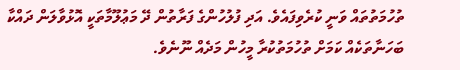ތުހުމަތުތައް ވަނީ ކުރެވިފައެވެ. އަދި ފުލުހުންގެ ފަރާތުން ދޭ މަޢުލޫމާތަކީ އޮޅުވާލަން ދައްކާ ބަހަނާތަކެއް ކަމަށް ތުހުމަތުކުރާ މީހުން މަދެއް ނޫނެވެ.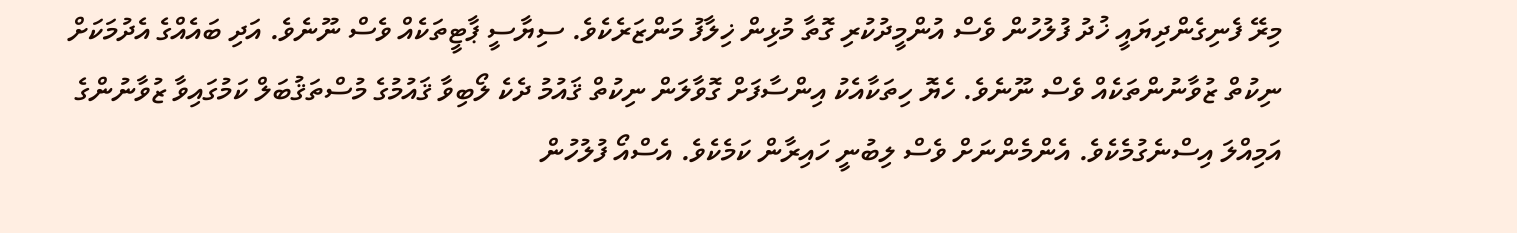މިރޭ ފެނިގެންދިޔައީ ޚުދު ފުލުހުން ވެސް އުންމީދުކުރި ގޮތާ މުޅިން ޚިލާފު މަންޒަރެކެވެ. ސިޔާސީ ޕާޓީތަކެއް ވެސް ނޫނެވެ. އަދި ބައެއްގެ އެދުމަކަށް ނިކުތް ޒުވާނުންތަކެއް ވެސް ނޫނެވެ. ހެޔޮ ހިތަކާއެކު އިންސާފަށް ގޮވާލަން ނިކުތް ޤައުމު ދެކެ ލޯބިވާ ޤައުމުގެ މުސްތަޤުބަލް ކަމުގައިވާ ޒުވާނުންގެ އަމިއްލަ އިސްނެގުމެކެވެ. އެންމެންނަށް ވެސް ލިބުނީ ހައިރާން ކަމެކެވެ. އެސްއޯ ފުލުހުން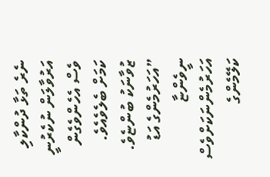ނެރެ ތަޅާ ދުންކާލި އަރުވާލަން ނުކެރުނީ ވެސް އެހެންވެގެން ކަމަށް ބެލެވެއެވެ.
ޒުވާނަކު ބުންޏެވެ. ”އަހަރުމެންގެ އަޑު ނީވެންޏާ އަހަރުމެންނަކަށްވެސް ކަލޭމެންގެ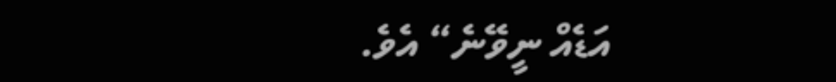އަޑެއް ނީވޭނެ“ އެވެ.